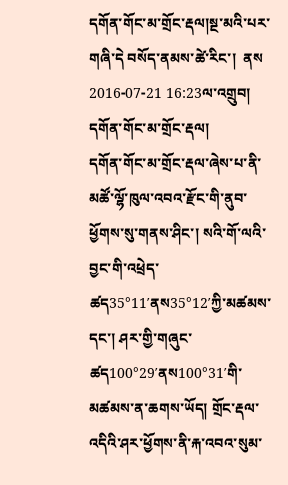དགོན་གོང་མ་གྲོང་རྡལ།སྔ་མའི་པར་གཞི་དེ བསོད་ནམས་ཚེ་རིང་།  ནས 2016-07-21 16:23ལ་འགྲུབ།
དགོན་གོང་མ་གྲོང་རྡལ།
དགོན་གོང་མ་གྲོང་རྡལ་ཞེས་པ་ནི་མཚོ་ལྷོ་ཁུལ་འབའ་རྫོང་གི་ནུབ་ཕྱོགས་སུ་གནས་ཤིང་། སའི་གོ་ལའི་བྱང་གི་འཕྲེད་ཚད35°11′ནས35°12′ཀྱི་མཚམས་དང་། ཤར་གྱི་གཞུང་ཚད100°29′ནས100°31′གི་མཚམས་ན་ཆགས་ཡོད། གྲོང་རྡལ་འདིའི་ཤར་ཕྱོགས་ནི་རྐ་འབའ་སུམ་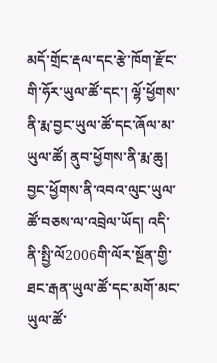མདོ་གྲོང་རྡལ་དང་རྩེ་ཁོག་རྫོང་གི་ཧོར་ཡུལ་ཚོ་དང་། ལྷོ་ཕྱོགས་ནི་རྨ་བྱང་ཡུལ་ཚོ་དང་ཞོལ་མ་ཡུལ་ཚོ། ནུབ་ཕྱོགས་ནི་རྨ་ཆུ། བྱང་ཕྱོགས་ནི་འབའ་ལུང་ཡུལ་ཚོ་བཅས་ལ་འབྲེལ་ཡོད། འདི་ནི་སྤྱི་ལོ2006གི་ལོར་སྔོན་གྱི་ཐང་རྒན་ཡུལ་ཚོ་དང་མགོ་མང་ཡུལ་ཚོ་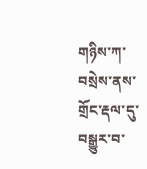གཉིས་ཀ་བསྲེས་ནས་གྲོང་རྡལ་དུ་བསྒྱུར་བ་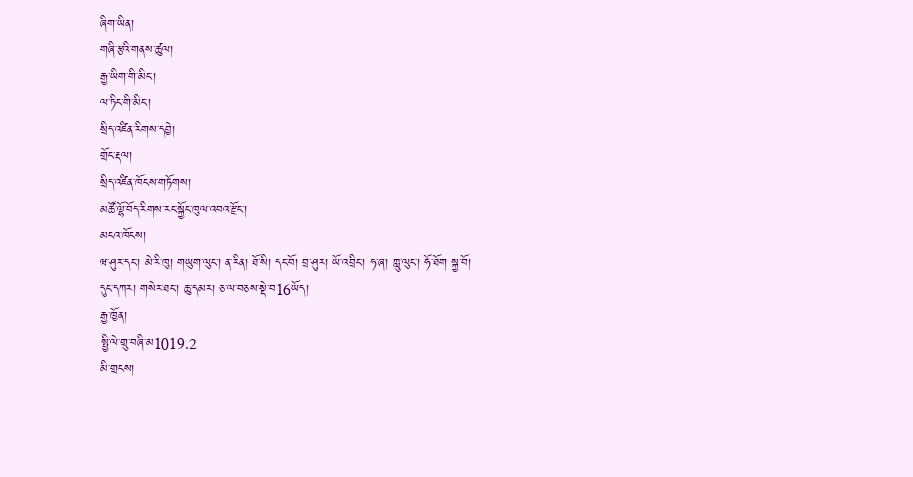ཞིག་ཡིན།
གཞི་རྩའི་གནས་ཚུལ།
རྒྱ་ཡིག་གི་མིང་།
ལ་ཏིང་གི་མིང་།
སྲིད་འཛིན་རིགས་དབྱེ།
གྲོང་རྡལ།
སྲིད་འཛིན་ཁོངས་གཏོགས།
མཚོ་ལྷོ་བོད་རིགས་རང་སྐྱོང་ཁུལ་འབའ་རྫོང་།
མངའ་ཁོངས།
ཝ་ཤུར་དང་། མེ་རི་ཁུ། གཡུག་ལུང་། ན་རིན། ཐོ་སི། དང་བོ། བྲ་ཤུར། ཡོ་འབྲིང་། ཧ་ཞ། ཀླུ་ལུང་། ཧོ་ཐོག སྐྱ་བོ། དུང་དཀར། གསེར་ཐང་། ཆུ་དམར། ཅ་ལ་བཅས་སྡེ་བ16ཡོད།
རྒྱ་ཁྱོན།
སྤྱི་ལེ་གྲུ་བཞི་མ1019.2
མི་གྲངས།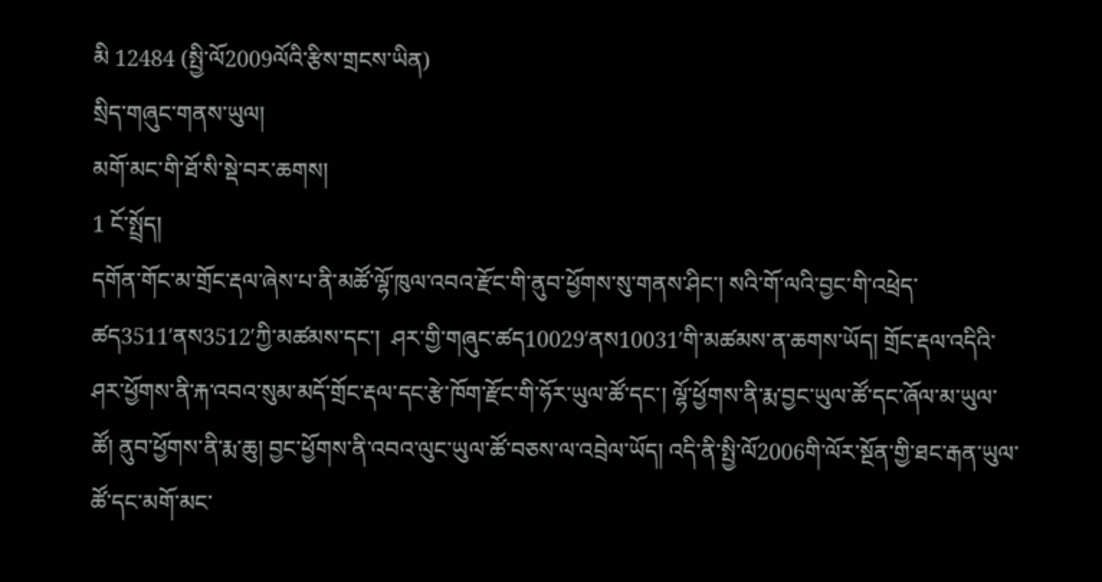མི 12484 (སྤྱི་ལོ2009ལོའི་རྩིས་གྲངས་ཡིན)
སྲིད་གཞུང་གནས་ཡུལ།
མགོ་མང་གི་ཐོ་སི་སྡེ་བར་ཆགས།
1 ངོ་སྤྲོད།
དགོན་གོང་མ་གྲོང་རྡལ་ཞེས་པ་ནི་མཚོ་ལྷོ་ཁུལ་འབའ་རྫོང་གི་ནུབ་ཕྱོགས་སུ་གནས་ཤིང་། སའི་གོ་ལའི་བྱང་གི་འཕྲེད་ཚད3511′ནས3512′ཀྱི་མཚམས་དང་།  ཤར་གྱི་གཞུང་ཚད10029′ནས10031′གི་མཚམས་ན་ཆགས་ཡོད། གྲོང་རྡལ་འདིའི་ཤར་ཕྱོགས་ནི་རྐ་འབའ་སུམ་མདོ་གྲོང་རྡལ་དང་རྩེ་ཁོག་རྫོང་གི་ཧོར་ཡུལ་ཚོ་དང་། ལྷོ་ཕྱོགས་ནི་རྨ་བྱང་ཡུལ་ཚོ་དང་ཞོལ་མ་ཡུལ་ཚོ། ནུབ་ཕྱོགས་ནི་རྨ་ཆུ། བྱང་ཕྱོགས་ནི་འབའ་ལུང་ཡུལ་ཚོ་བཅས་ལ་འབྲེལ་ཡོད། འདི་ནི་སྤྱི་ལོ2006གི་ལོར་སྔོན་གྱི་ཐང་རྒན་ཡུལ་ཚོ་དང་མགོ་མང་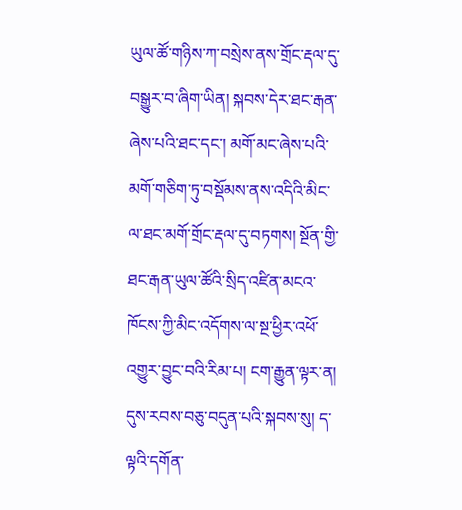ཡུལ་ཚོ་གཉིས་ཀ་བསྲེས་ནས་གྲོང་རྡལ་དུ་བསྒྱུར་བ་ཞིག་ཡིན། སྐབས་དེར་ཐང་རྒན་ཞེས་པའི་ཐང་དང་། མགོ་མང་ཞེས་པའི་མགོ་གཅིག་ཏུ་བསྡོམས་ནས་འདིའི་མིང་ལ་ཐང་མགོ་གྲོང་རྡལ་དུ་བཏགས། སྔོན་གྱི་ཐང་རྒན་ཡུལ་ཚོའི་སྲིད་འཛིན་མངའ་ཁོངས་ཀྱི་མིང་འདོགས་ལ་སྔ་ཕྱིར་འཕོ་འགྱུར་བྱུང་བའི་རིམ་པ། ངག་རྒྱུན་ལྟར་ན། དུས་རབས་བཅུ་བདུན་པའི་སྐབས་སུ། ད་ལྟའི་དགོན་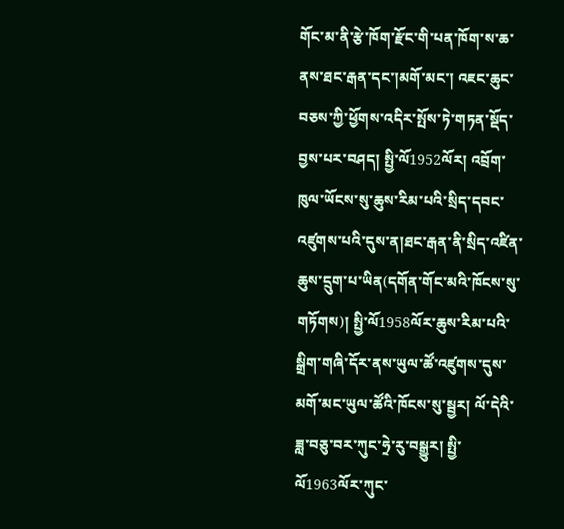གོང་མ་ནི་རྩེ་ཁོག་རྫོང་གི་པན་ཁོག་ས་ཆ་ནས་ཐང་རྒན་དང་།མགོ་མང་། འཇང་ཆུང་བཅས་ཀྱི་ཕྱོགས་འདིར་སྤོས་ཏེ་གཏན་སྡོད་བྱས་པར་བཤད། སྤྱི་ལོ1952ལོར། འབྲོག་ཁུལ་ཡོངས་སུ་ཆུས་རིམ་པའི་སྲིད་དབང་འཛུགས་པའི་དུས་ན།ཐང་རྒན་ནི་སྲིད་འཛིན་ཆུས་དྲུག་པ་ཡིན(དགོན་གོང་མའི་ཁོངས་སུ་གཏོགས)། སྤྱི་ལོ1958ལོར་ཆུས་རིམ་པའི་སྒྲིག་གཞི་དོར་ནས་ཡུལ་ཚོ་འཛུགས་དུས་མགོ་མང་ཡུལ་ཚོའི་ཁོངས་སུ་སྦྱར། ལོ་དེའི་ཟླ་བཅུ་བར་ཀུང་ཧྲེ་རུ་བསྒྱུར། སྤྱི་ལོ1963ལོར་ཀུང་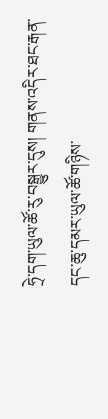ཧྲེ་དག་ཡུལ་ཚོ་རུ་བསྒྱུར་དུས། གནས་འདིར་ཐང་རྒན་དང་ཆུ་དམར་ཡུལ་ཚོ་གཉིས་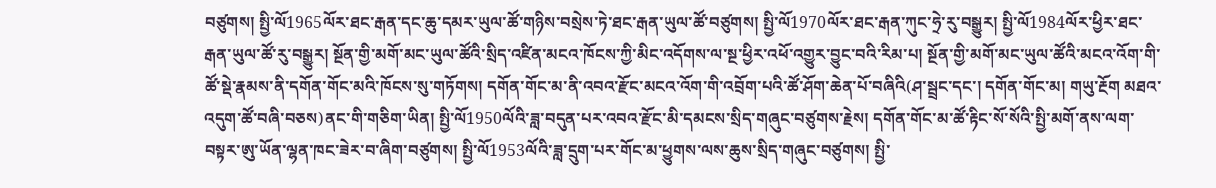བཙུགས། སྤྱི་ལོ1965ལོར་ཐང་རྒན་དང་ཆུ་དམར་ཡུལ་ཚོ་གཉིས་བསྲེས་ཏེ་ཐང་རྒན་ཡུལ་ཚོ་བཙུགས། སྤྱི་ལོ1970ལོར་ཐང་རྒན་ཀུང་ཧྲེ་རུ་བསྒྱུར། སྤྱི་ལོ1984ལོར་ཕྱིར་ཐང་རྒན་ཡུལ་ཚོ་རུ་བསྒྱུར། སྔོན་གྱི་མགོ་མང་ཡུལ་ཚོའི་སྲིད་འཛིན་མངའ་ཁོངས་ཀྱི་མིང་འདོགས་ལ་སྔ་ཕྱིར་འཕོ་འགྱུར་བྱུང་བའི་རིམ་པ། སྔོན་གྱི་མགོ་མང་ཡུལ་ཚོའི་མངའ་འོག་གི་ཚོ་སྡེ་རྣམས་ནི་དགོན་གོང་མའི་ཁོངས་སུ་གཏོགས། དགོན་གོང་མ་ནི་འབའ་རྫོང་མངའ་འོག་གི་འབྲོག་པའི་ཚོ་ཤོག་ཆེན་པོ་བཞིའི(ཤ་སྦྲང་དང་། དགོན་གོང་མ། གཡུ་རྔོག མཐའ་འདུག་ཚོ་བཞི་བཅས)ནང་གི་གཅིག་ཡིན། སྤྱི་ལོ1950ལོའི་ཟླ་བདུན་པར་འབའ་རྫོང་མི་དམངས་སྲིད་གཞུང་བཙུགས་རྗེས། དགོན་གོང་མ་ཚོ་རྟིང་སོ་སོའི་སྤྱི་མགོ་ནས་ལག་བསྟར་ཨུ་ཡོན་ལྷན་ཁང་ཟེར་བ་ཞིག་བཙུགས། སྤྱི་ལོ1953ལོའི་ཟླ་དྲུག་པར་གོང་མ་ཕྱུགས་ལས་ཆུས་སྲིད་གཞུང་བཙུགས། སྤྱི་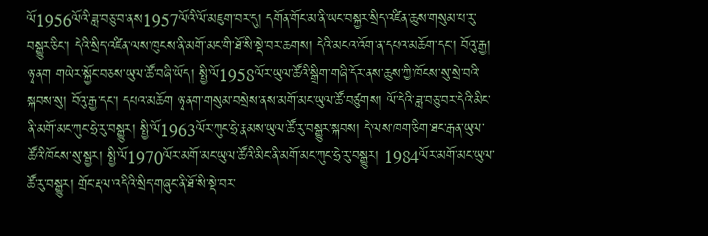ལོ1956ལོའི་ཟླ་བཅུ་བ་ནས1957ལོའི་ལོ་མཇུག་བར་དུ། དགོན་གོང་མ་ནི་ཡང་བསྐྱར་སྲིད་འཛིན་ཆུས་གསུམ་པ་རུ་བསྒྱུར་ཅིང་། དེའི་སྲིད་འཛིན་ལས་ཁུངས་ནི་མགོ་མང་གི་ཐོ་སི་སྡེ་བར་ཆགས། དེའི་མངའ་འོག་ན་དཔའ་མཆོག་དང་། བོའུ་རྒྱ། ཉྭ་ནག གཡེར་སྐྱོང་བཅས་ཡུལ་ཚོ་བཞི་ཡོད། སྤྱི་ལོ1958ལོར་ཡུལ་ཚོའི་སྒྲིག་གཞི་དོར་ནས་ཆུས་ཀྱི་ཁོངས་སུ་སྲེ་བའི་སྐབས་སུ། བོའུ་རྒྱ་དང་། དཔའ་མཆོག ཉྭ་ནག་གསུམ་བསྲེས་ནས་མགོ་མང་ཡུལ་ཚོ་བཙུགས། ལོ་དེའི་ཟླ་བཅུ་བར་དེའི་མིང་ནི་མགོ་མང་ཀུང་ཧྲེ་རུ་བསྒྱུར། སྤྱི་ལོ1963ལོར་ཀུང་ཧྲེ་རྣམས་ཡུལ་ཚོ་རུ་བསྒྱུར་སྐབས། དེ་ལས་ཁག་ཅིག་ཐང་རྒན་ཡུལ་ཚོའི་ཁོངས་སུ་སྦྱར། སྤྱི་ལོ1970ལོར་མགོ་མང་ཡུལ་ཚོའི་མིང་ནི་མགོ་མང་ཀུང་ཧྲེ་རུ་བསྒྱུར། 1984ལོར་མགོ་མང་ཡུལ་ཚོ་རུ་བསྒྱུར། གྲོང་རྡལ་འདིའི་སྲིད་གཞུང་ནི་ཐོ་སི་སྡེ་བར་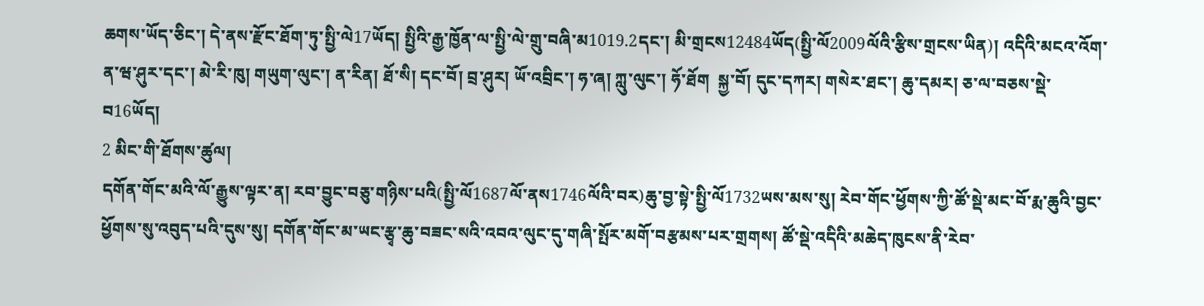ཆགས་ཡོད་ཅིང་། དེ་ནས་རྫོང་ཐོག་ཏུ་སྤྱི་ལེ17ཡོད། སྤྱིའི་རྒྱ་ཁྱོན་ལ་སྤྱི་ལེ་གྲུ་བཞི་མ1019.2དང་། མི་གྲངས12484ཡོད(སྤྱི་ལོ2009ལོའི་རྩིས་གྲངས་ཡིན)། འདིའི་མངའ་འོག་ན་ཝ་ཤུར་དང་། མེ་རི་ཁུ། གཡུག་ལུང་། ན་རིན། ཐོ་སི། དང་བོ། བྲ་ཤུར། ཡོ་འབྲིང་། ཧ་ཞ། ཀླུ་ལུང་། ཧོ་ཐོག  སྐྱ་བོ། དུང་དཀར། གསེར་ཐང་། ཆུ་དམར། ཅ་ལ་བཅས་སྡེ་བ16ཡོད།
2 མིང་གི་ཐོགས་ཚུལ།
དགོན་གོང་མའི་ལོ་རྒྱུས་ལྟར་ན། རབ་བྱུང་བཅུ་གཉིས་པའི(སྤྱི་ལོ1687ལོ་ནས1746ལོའི་བར)ཆུ་བྱ་སྟེ་སྤྱི་ལོ1732ཡས་མས་སུ། རེབ་གོང་ཕྱོགས་ཀྱི་ཚོ་སྡེ་མང་བོ་རྨ་ཆུའི་བྱང་ཕྱོགས་སུ་འབུད་པའི་དུས་སུ། དགོན་གོང་མ་ཡང་རྩྭ་ཆུ་བཟང་སའི་འབའ་ལུང་དུ་གཞི་སྤོར་མགོ་བརྩམས་པར་གྲགས། ཚོ་སྡེ་འདིའི་མཆེད་ཁུངས་ནི་རེབ་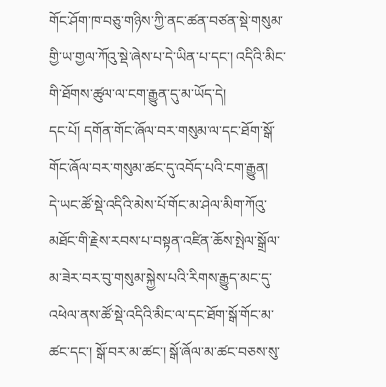གོང་ཤོག་ཁ་བཅུ་གཉིས་ཀྱི་ནང་ཚན་བཙན་སྡེ་གསུམ་གྱི་ཡ་གྱལ་ཀོའུ་སྡེ་ཞེས་པ་དེ་ཡིན་པ་དང་། འདིའི་མིང་གི་ཐོགས་ཚུལ་ལ་ངག་རྒྱུན་དུ་མ་ཡོད་དེ།
དང་པོ། དགོན་གོང་ཞོལ་བར་གསུམ་ལ་དང་ཐོག་སྒོ་གོང་ཞོལ་བར་གསུམ་ཚང་དུ་འབོད་པའི་ངག་རྒྱུན།
དེ་ཡང་ཚོ་སྡེ་འདིའི་མེས་པོ་གོང་མ་ཤེལ་མིག་ཀོའུ་མཐོང་གི་རྗེས་རབས་པ་བསྟན་འཛིན་ཆོས་སྤེལ་སྒྲོལ་མ་ཟེར་བར་བུ་གསུམ་སྐྱེས་པའི་རིགས་རྒྱུད་མང་དུ་འཕེལ་ནས་ཚོ་སྡེ་འདིའི་མིང་ལ་དང་ཐོག་སྒོ་གོང་མ་ཚང་དང་། སྒོ་བར་མ་ཚང་། སྒོ་ཞོལ་མ་ཚང་བཅས་སུ་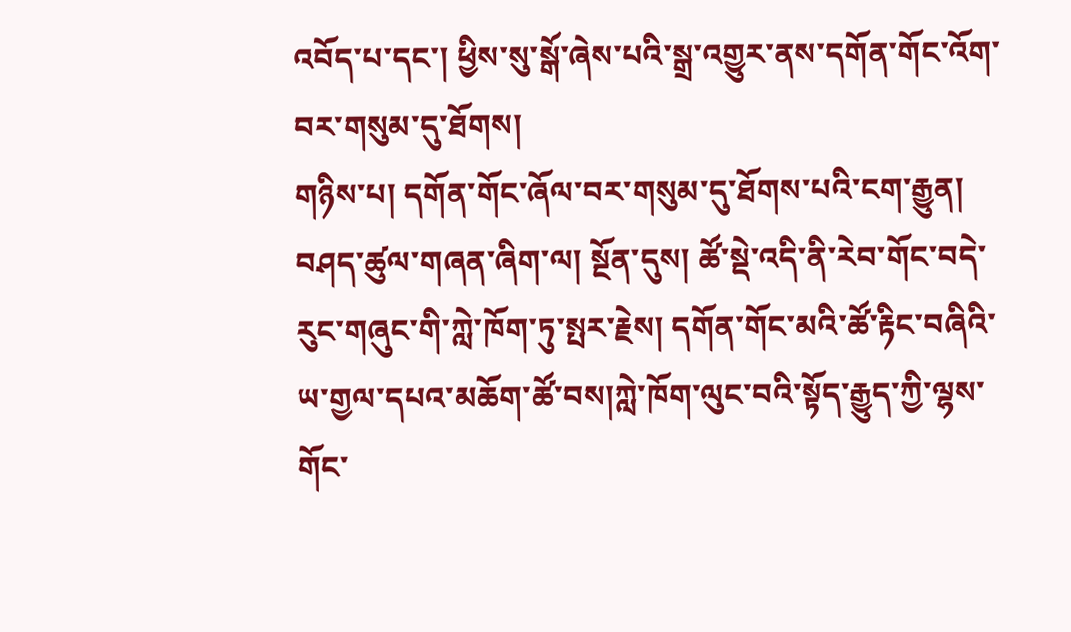འབོད་པ་དང་། ཕྱིས་སུ་སྒོ་ཞེས་པའི་སྒྲ་འགྱུར་ནས་དགོན་གོང་འོག་བར་གསུམ་དུ་ཐོགས།
གཉིས་པ། དགོན་གོང་ཞོལ་བར་གསུམ་དུ་ཐོགས་པའི་ངག་རྒྱུན།
བཤད་ཚུལ་གཞན་ཞིག་ལ། སྔོན་དུས། ཚོ་སྡེ་འདི་ནི་རེབ་གོང་བདེ་རུང་གཞུང་གི་ཀླེ་ཁོག་ཏུ་སྤར་རྗེས། དགོན་གོང་མའི་ཚོ་རྟིང་བཞིའི་ཡ་གྱལ་དཔའ་མཆོག་ཚོ་བས།ཀླེ་ཁོག་ལུང་བའི་སྟོད་རྒྱུད་ཀྱི་ལྷས་གོང་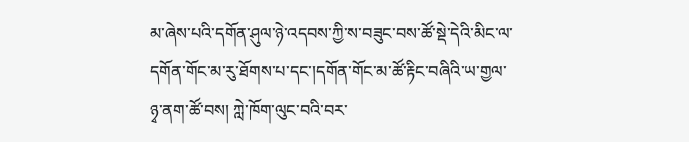མ་ཞེས་པའི་དགོན་ཤུལ་ཉེ་འདབས་ཀྱི་ས་བཟུང་བས་ཚོ་སྡེ་དེའི་མིང་ལ་དགོན་གོང་མ་རུ་ཐོགས་པ་དང་།དགོན་གོང་མ་ཚོ་རྟིང་བཞིའི་ཡ་གྱལ་ཉྭ་ནག་ཚོ་བས། ཀླེ་ཁོག་ལུང་བའི་བར་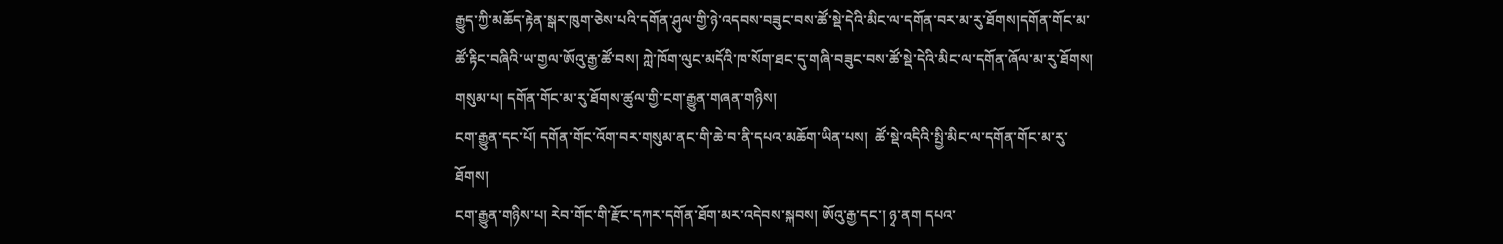རྒྱུད་ཀྱི་མཆོད་རྟེན་སྒར་ཁུག་ཅེས་པའི་དགོན་ཤུལ་གྱི་ཉེ་འདབས་བཟུང་བས་ཚོ་སྡེ་དེའི་མིང་ལ་དགོན་བར་མ་རུ་ཐོགས།དགོན་གོང་མ་ཚོ་རྟིང་བཞིའི་ཡ་གྱལ་ཨོའུ་རྒྱ་ཚོ་བས། ཀླེ་ཁོག་ལུང་མདོའི་ཁ་སོག་ཐང་དུ་གཞི་བཟུང་བས་ཚོ་སྡེ་དེའི་མིང་ལ་དགོན་ཞོལ་མ་རུ་ཐོགས།
གསུམ་པ། དགོན་གོང་མ་རུ་ཐོགས་ཚུལ་གྱི་ངག་རྒྱུན་གཞན་གཉིས།
ངག་རྒྱུན་དང་པོ། དགོན་གོང་འོག་བར་གསུམ་ནང་གི་ཆེ་བ་ནི་དཔའ་མཆོག་ཡིན་པས།  ཚོ་སྡེ་འདིའི་སྤྱི་མིང་ལ་དགོན་གོང་མ་རུ་ཐོགས།
ངག་རྒྱུན་གཉིས་པ། རེབ་གོང་གི་རྫོང་དཀར་དགོན་ཐོག་མར་འདེབས་སྐབས། ཨོའུ་རྒྱ་དང་། ཉྭ་ནག དཔའ་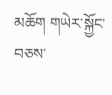མཆོག གཡེར་སྐྱོང་བཅས་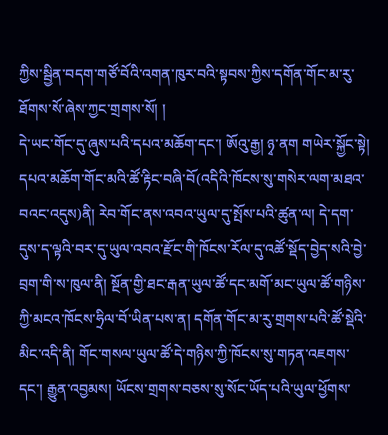ཀྱིས་སྦྱིན་བདག་གཙོ་བོའི་འགན་ཁུར་བའི་སྟབས་ཀྱིས་དགོན་གོང་མ་རུ་ཐོགས་སོ་ཞེས་ཀྱང་གྲགས་སོ། །
དེ་ཡང་གོང་དུ་ཞུས་པའི་དཔའ་མཆོག་དང་། ཨོའུ་རྒྱ། ཉྭ་ནག གཡེར་སྐྱོང་སྟེ། དཔའ་མཆོག་གོང་མའི་ཚོ་རྟིང་བཞི་བོ(འདིའི་ཁོངས་སུ་གསེར་ལག་མཐའ་བའང་འདུས)ནི། རེབ་གོང་ནས་འབའ་ཡུལ་དུ་སྤོས་པའི་ཚུན་ལ། དེ་དག་དུས་ད་ལྟའི་བར་དུ་ཡུལ་འབའ་རྫོང་གི་ཁོངས་རོལ་དུ་འཚོ་སྡོད་བྱེད་སའི་བྱེ་བྲག་གི་ས་ཁུལ་ནི། སྔོན་གྱི་ཐང་རྒན་ཡུལ་ཚོ་དང་མགོ་མང་ཡུལ་ཚོ་གཉིས་ཀྱི་མངའ་ཁོངས་ཧྲིལ་བོ་ཡིན་པས་ན། དགོན་གོང་མ་རུ་གྲགས་པའི་ཚོ་སྡེའི་མིང་འདི་ནི། གོང་གསལ་ཡུལ་ཚོ་དེ་གཉིས་ཀྱི་ཁོངས་སུ་གཏན་འཇགས་དང་། རྒྱུན་འབྱམས། ཡོངས་གྲགས་བཅས་སུ་སོང་ཡོད་པའི་ཡུལ་ཕྱོགས་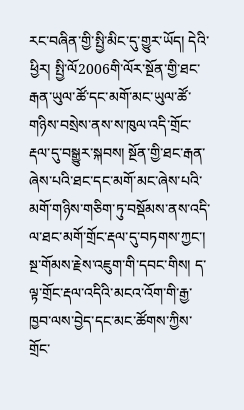རང་བཞིན་གྱི་སྤྱི་མིང་དུ་གྱུར་ཡོད། དེའི་ཕྱིར། སྤྱི་ལོ2006གི་ལོར་སྔོན་གྱི་ཐང་རྒན་ཡུལ་ཚོ་དང་མགོ་མང་ཡུལ་ཚོ་གཉིས་བསྲེས་ནས་ས་ཁུལ་འདི་གྲོང་རྡལ་དུ་བསྒྱུར་སྐབས། སྔོན་གྱི་ཐང་རྒན་ཞེས་པའི་ཐང་དང་མགོ་མང་ཞེས་པའི་མགོ་གཉིས་གཅིག་ཏུ་བསྡོམས་ནས་འདི་ལ་ཐང་མགོ་གྲོང་རྡལ་དུ་བཏགས་ཀྱང་། སྔ་གོམས་རྗེས་འཇུག་གི་དབང་གིས། ད་ལྟ་གྲོང་རྡལ་འདིའི་མངའ་འོག་གི་རྒྱ་ཁྱབ་ལས་བྱེད་དང་མང་ཚོགས་ཀྱིས་གྲོང་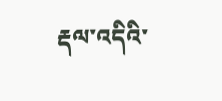རྡལ་འདིའི་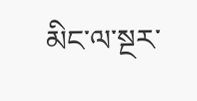མིང་ལ་སྔར་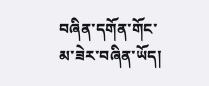བཞིན་དགོན་གོང་མ་ཟེར་བཞིན་ཡོད།